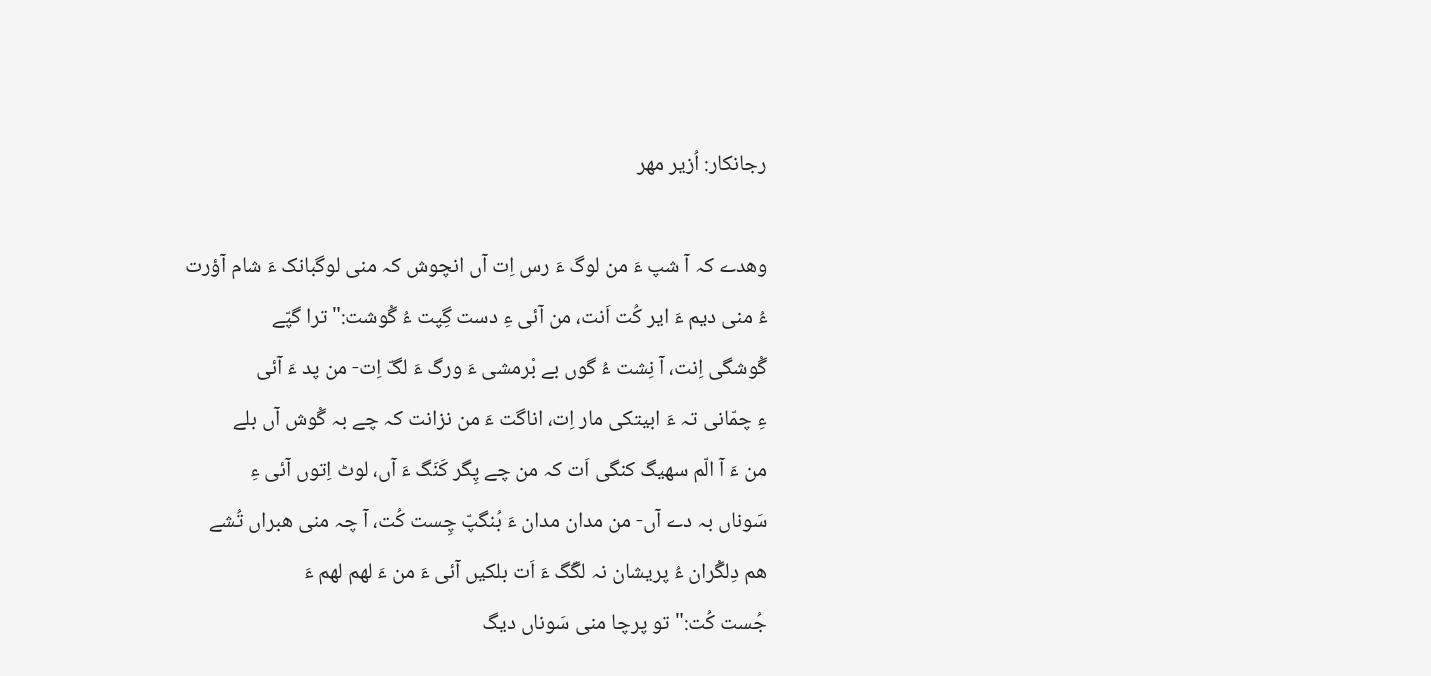رجانکار: اُزیر مھر

وهدے کہ آ شپ ءَ من لوگ ءَ رس اِت آں انچوش کہ منی لوگبانک ءَ شام آؤرت
ءُ منی دیم ءَ ایر کُت اَنت، من آئی ءِ دست گِپت ءُ گْوشت:"ترا گپّے
گْوشگی اِنت، آ نِشت ءُ گوں بے بْرمشی ءَ ورگ ءَ لگّ اِت- من پد ءَ آئی
ءِ چمّانی تہ ءَ ابیتکی مار اِت، اناگت ءَ من نزانت کہ چے بہ گْوش آں بلے
من ءَ آ الّم سهیگ کنگی اَت کہ من چے پِگر کَنَگ ءَ آں، لوٹ اِتوں آئی ءِ
سَوناں بہ دے آں- من مدان مدان ءَ بُنگپّ چِست کُت، آ چہ منی هبراں تُشے
هم دِلگْران ءُ پریشان نہ لگّگ ءَ اَت بلکیں آئی ءَ من ءَ لهم لهم ءَ
جُست کُت:" تو پرچا منی سَوناں دیگ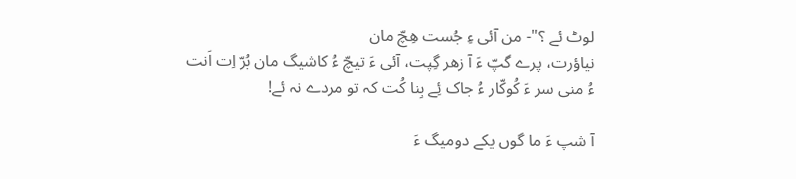لوٹ ئے ؟"- من آئی ءِ جُست هِچّ مان
نیاؤرت، پرے گپّ ءَ آ زهر گِپت، آئی ءَ تیچّ ءُ کاشیگ مان بُرّ اِت اَنت
ءُ منی سر ءَ کُوکّار ءُ جاک ئِے بِنا کُت کہ تو مردے نہ ئے!

آ شپ ءَ ما گوں یکے دومیگ ءَ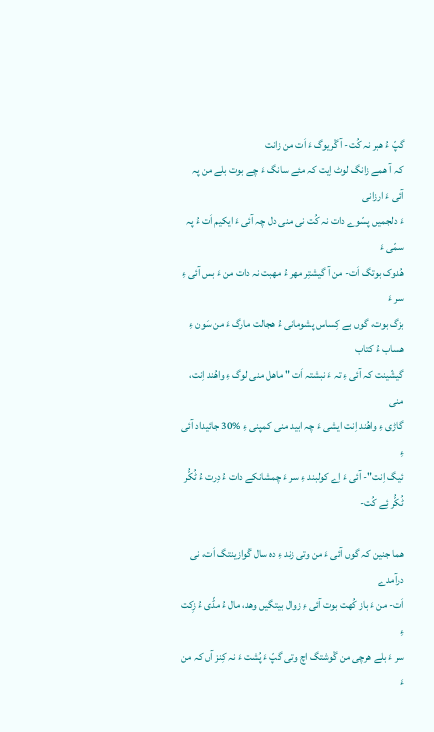گپّ ءُ هبر نہ کُت- آ گْریوگ ءَ اَت من زانت
کہ آ ھمے زانگ لوٹ اِیت کہ مئے سانگ ءَ چے بوت بلے من پہ آئی ءَ ارزانی
ءَ دلجمیں پسّوے دات نہ کُت نی منی دل چہ آئی ءَ ایکیم اَت ءُ پہ سمّی ءَ
هُدوک بوتگ اَت- من آ گیشتِر مهر ءُ مهبت نہ دات من ءَ بس آئی ءِ سر ءَ
بزگ بوت، گوں بے کِساس پشومانی ءُ هجالت مارگ ءَ من سَون ءِ هساب ءُ کتاب
گیشّینت کہ آئی ءِ تہ ءَ نبشتہ اَت " ماهل منی لوگ ءِ واهُند اِنت، منی
گاڑی ءِ واهُند اِنت ایشی ءَ چہ ابید منی کمپنی ءِ %30 جائیداد آئی ءِ
ئیگ اِنت"- آئی ءَ اِے کولبند ءِ سر ءَ چمشانکے دات ءُ دِرت ءُ ٹُکُّر
ٹُکُّر ئِے کُت-

هما جنین کہ گوں آئی ءَ من وتی زند ءِ ده سال گْوازینتگ اَت، نی درآمدے
اَت- من ءَ باز کُهت بوت آئی ءِ زوال بیتگیں وهد، مال ءُ مڈّی ءُ زِکت ءِ
سر ءَ بلے هرچی من گْوشتگ اچ وتی گپّ ءَ پُشت ءَ نہ کِنز آں کہ من ءَ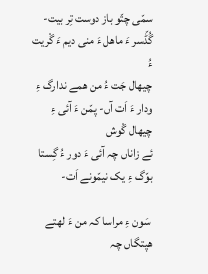سمّی چتّو باز دوست تِر بیت- گُڈّسر ءَ ماهل ءَ منی دیم ءَ گْریت ءُ
چیهال جَت ءُ من همے ندارگ ءِ ودار ءَ اَت آں- پمّن ءَ آئی ءِ چیهال گْوش
ئے زاناں چہ آئی ءَ دور ءُ گِستا بوّگ ءِ یک نیمّونے اَت-

 سَون ءِ مراسا کہ من ءَ لهتے هپتگاں چہ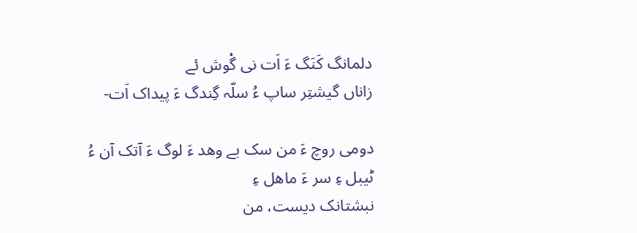دلمانگ کَنَگ ءَ اَت نی گْوش ئے
زاناں گیشتِر ساپ ءُ سلّہ گِندگ ءَ پیداک اَت-

دومی روچ ءَ من سک بے وهد ءَ لوگ ءَ آتک آن ءُ ٹیبل ءِ سر ءَ ماهل ءِ
نبشتانک دیست، من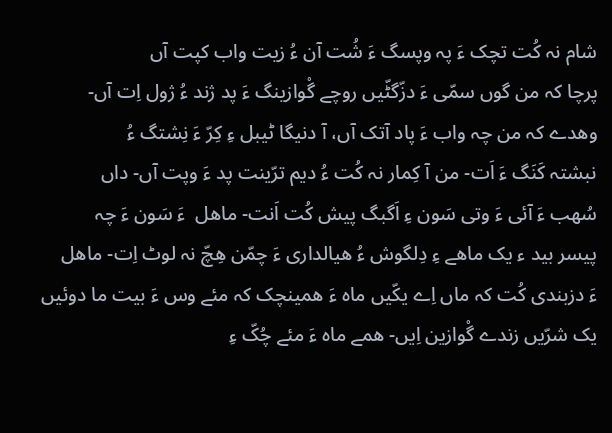شام نہ کُت تچک ءَ پہ وپسگ ءَ شُت آن ءُ زیت واب کپت آں
پرچا کہ من گوں سمّی ءَ دزّگٹّیں روچے گْوازینگ ءَ پد ژند ءُ ژول اِت آں-
وهدے کہ من چہ واب ءَ پاد آتک آں، آ دنیگا ٹیبل ءِ کِرّ ءَ نِشتگ ءُ
نبشتہ کَنَگ ءَ اَت- من آ کِمار نہ کُت ءُ دیم ترّینت پد ءَ وپت آں- داں
سُهب ءَ آئی ءَ وتی سَون ءِ اَگبگ پیش کُت اَنت- ماهل  ءَ سَون ءَ چہ
پیسر بید ء یک ماهے ءِ دِلگوش ءُ هیالداری ءَ چمّن هِچّ نہ لوٹ اِت- ماهل
ءَ دزبندی کُت کہ ماں اِے یکّیں ماه ءَ ھمینچک کہ مئے وس ءَ بیت ما دوئیں
یک شرّیں زندے گْوازین اِیں- همے ماه ءَ مئے چُکّ ءِ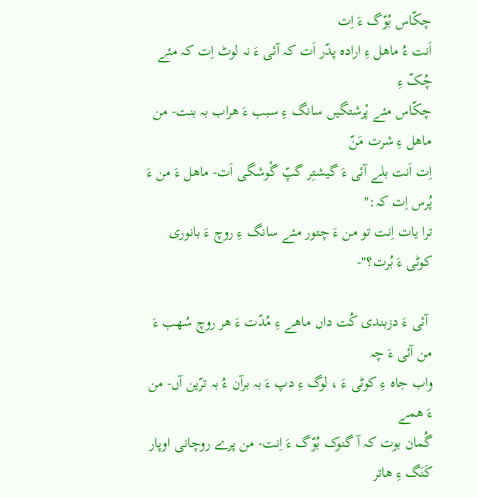چکّاس بُوّگ ءَ اِت
اَنت ءُ ماهل ءِ اراده پدّر اَت کہ آئی ءَ نہ لوٹ اِت کہ مئے چُکّ ءِ
چکّاس مئے پْرشتگیں سانگ ءِ سبب ءَ هراب بہ بنت- من ماهل ءِ شرت مَنّ
اِت اَنت بلے آئی ءَ گیشتِر گپّ گْوشگی اَت- ماهل ءَ من ءَ پُرس اِت کہ:"
ترا یات اِنت تو من ءَ چتور مئے سانگ ءِ روچ ءَ بانوری کوٹی ءَ بُرت؟"-

 آئی ءَ دزبندی کُت داں ماهے ءِ مُدّت ءَ هر روچ سُهب ءَ من آئی ءَ چہ
واب جاه ءِ کوٹی ءَ ، لوگ ءِ دپ ءَ بہ برآن ءُ بہ ترّین آں- من ءَ همے
گُمان بوت کہ آ گنوک بُوّگ ءَ اِنت- من پرے روچانی اوپار کَنَگ ءِ هاتر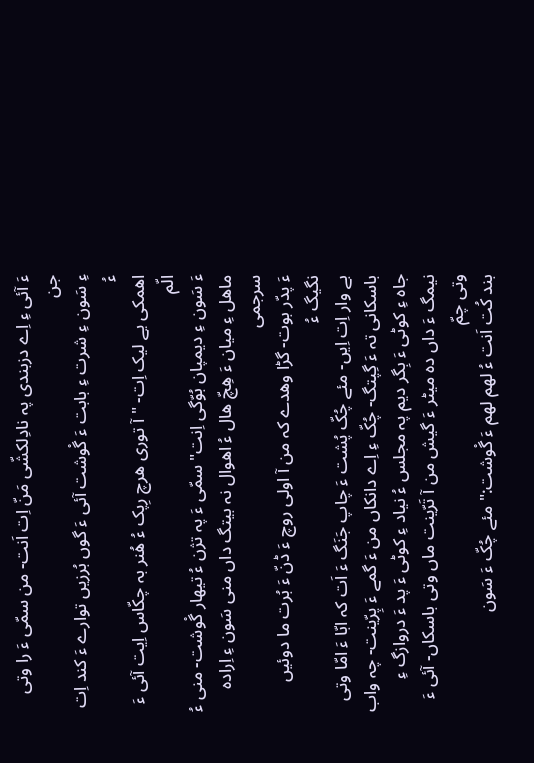ءَ آئی ءِ اِے دزبندی پہ نادِلکشّی مَنّ اِت اَنت- من سمّی ءَ را وتی جن
ءِ سَون ءِ شرت ءِ بابت ءَ گْوشت آئی ءَ گوں بُرزیں توارے ءَ کند اِت ءُ
اهمکی یے لیک اِت- "آ توری هرچ رِپک ءُ هُنر بہ چکّاس اِیت آئی ءَ الّم
ءَ سَون ءِ دیمپان بُوّگی اِنت" سمّی ءَ پہ تژن ءُ تیهار گْوشت- منی ءُ
ماهل ءِ میان ءَ هِچّ هال ءُ اهوال نہ بیتگ داں منی سَون ءِ اِراده سرجمی
ءَ پدّر بوت- گڑا وهدے کہ من آ اولی روچ ءَ ڈنّ ءَ بُرت ما دوئیں نگیگ ءُ
بے وار اِت اِیں- مئے چُکّ پُشت ءَ چاپ جَنَگ ءَ اَت کہ ابّا ءَ امّا وتی
باسکانی تہ ءَ گِپتگ- چُکّ ءِ اِے دانکاں من ءَ گمے ءَ پِرّینت- چہ واب
جاه ءِ کوٹی ءَ بِگر دیم پہ مجلس ءُ نیاد ءِ کوٹی ءَ پد ءَ دروازگ ءِ
نیمگ ءَ داں ده میٹر ءَ گیش من آ تَرّینت ماں وتی باسکاں- آئی ءَ وتی چمّ
بند کُت اَنت ءُ لهم لهم ءَ گْوشت:" مئے چُکّ ءَ سَون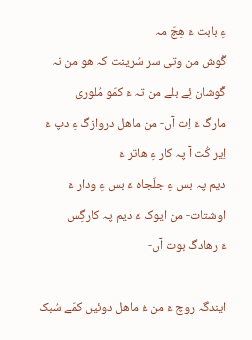ءِ بابت ءَ هِچّ مہ
گْوش من وتی سر سُرینت کہ هو من نہ گْوشان ئِے بلے من تہ ءَ کمّو مُلوری
مارگ ءَ اِت آں- من ماهل دروازگ ءِ دپ ءَ اِیر کُت آ پہ کار ءِ هاتر ءَ
دیم پہ بس ءِ جلّجاه ءَ بس ءِ ودار ءَ اوشتات- من ایوک ءَ دیم پہ کارگِس
ءَ رهادگ بوت آں-

ایندگہ روچ ءَ من ءُ ماهل دوئیں کمّے سُبک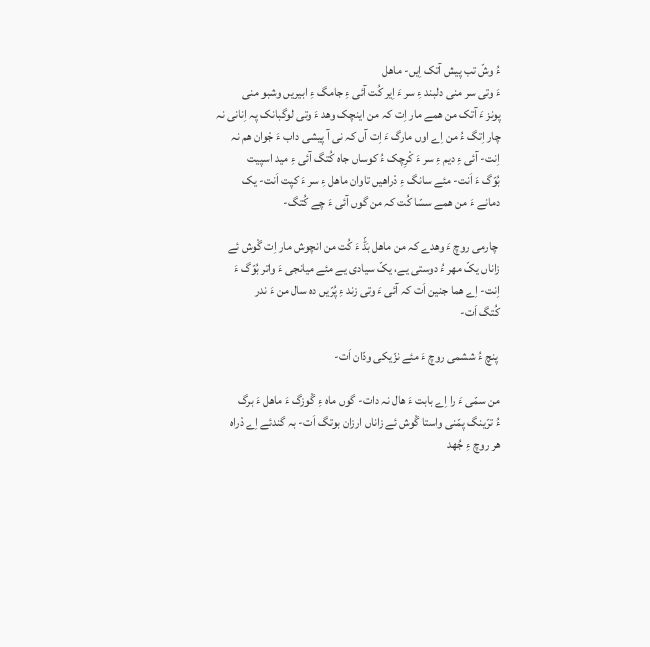ءُ وشّ تب پیش آتک اِیں- ماهل
ءَ وتی سر منی دلبند ءِ سر ءَ اِیر کُت آئی ءِ جامگ ءِ ابیریں وشبو منی
پونز ءَ آتک من همے مار اِت کہ من اینچک وهد ءَ وتی لوگبانک پہ اِنانی نہ
چار اِتگ ءُ من اِے اوں مارگ ءَ اِت آں کہ نی آ پیشی داب ءَ جْوان هم نہ
اِنت- آئی ءِ دیم ءِ سر ءَ کْرِچک ءُ کوساں جاه کُتگ آئی ءِ مید اسپیت
بُوّگ ءَ اَنت- مئے سانگ ءِ دْراهیں تاوان ماهل ءِ سر ءَ کپت اَنت- یک
دمانے ءَ من همے سسّا کُت کہ من گوں آئی ءَ چے کُتگ-

 چارمی روچ ءَ وهدے کہ من ماهل بَڈّ ءَ کُت من انچوش مار اِت گْوش ئے
زاناں یکّ مهر ءُ دوستی یے، یکّ سیادی یے مئے میانجی ءَ واتر بُوّگ ءَ
اِنت- اِے هما جنین اَت کہ آئی ءَ وتی زند ءِ پُرّیں ده سال من ءَ ندر
کُتگ اَت-

 پنچ ءُ ششمی روچ ءَ مئے نزّیکی ودّان اَت-

من سمّی ءَ را اِے بابت ءَ هال نہ دات- گوں ماه ءِ گْوزگ ءَ ماهل ءَ برگ
ءُ ترّینگ پمّنی واستا گْوش ئے زاناں ارزان بوتگ اَت- بہ گندئے اِے دْراه
هر روچ ءِ جُهد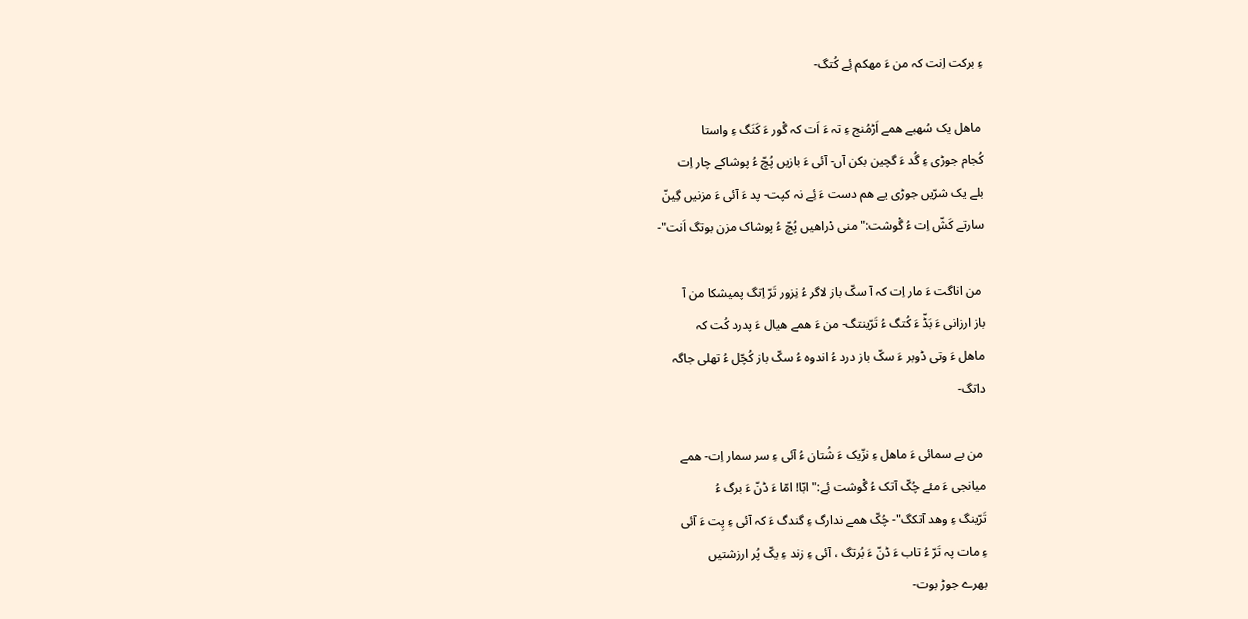ءِ برکت اِنت کہ من ءَ مهکم ئِے کُتگ-

 ماهل یک سُهبے همے اَڑمُنج ءِ تہ ءَ اَت کہ گْور ءَ کَنَگ ءِ واستا
کُجام جوڑی ءِ گُد ءَ گچین بکن آں- آئی ءَ بازیں پُچّ ءُ پوشاکے چار اِت
بلے یک شرّیں جوڑی یے هم دست ءَ ئِے نہ کپت- پد ءَ آئی ءَ مزنیں گِینّ
سارتے کَشّ اِت ءُ گْوشت:"منی دْراهیں پُچّ ءُ پوشاک مزن بوتگ اَنت"-

 من اناگت ءَ مار اِت کہ آ سکّ باز لاگر ءُ نِزور تَرّ اِتگ پمیشکا من آ
باز ارزانی ءَ بَڈّ ءَ کُتگ ءُ تَرّینتگ- من ءَ همے هیال ءَ پدرد کُت کہ
ماهل ءَ وتی ڈوبر ءَ سکّ باز درد ءُ اندوه ءُ سکّ باز کُچّل ءُ تهلی جاگہ
داتگ-

 من بے سمائی ءَ ماهل ءِ نزّیک ءَ شُتان ءُ آئی ءِ سر سمار اِت- همے
میانجی ءَ مئے چُکّ آتک ءُ گْوشت ئِے:" ابّا! امّا ءَ ڈنّ ءَ برگ ءُ
تَرّینگ ءِ وهد آتکگ"- چُکّ همے ندارگ ءِ گندگ ءَ کہ آئی ءِ پِت ءَ آئی
ءِ مات پہ تَرّ ءُ تاب ءَ ڈنّ ءَ بُرتگ ، آئی ءِ زند ءِ یکّ پُر ارزشتیں
بهرے جوڑ بوت-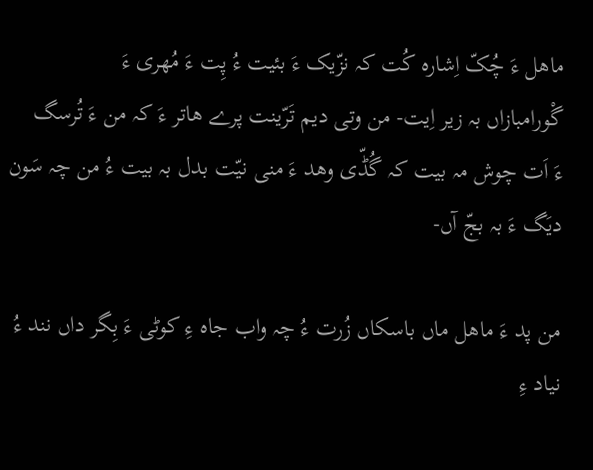ماهل ءَ چُکّ اِشاره کُت کہ نزّیک ءَ بئیت ءُ پِت ءَ مُهری ءَ
گْورامبازاں بہ زیر اِیت- من وتی دیم تَرّینت پرے هاتر ءَ کہ من ءَ تُرسگ
ءَ اَت چوش مہ بیت کہ گُڈّی وهد ءَ منی نیّت بدل بہ بیت ءُ من چہ سَون
دیَگ ءَ بہ بجّ آں-

من پد ءَ ماهل ماں باسکاں زُرت ءُ چہ واب جاه ءِ کوٹی ءَ بِگر داں نند ءُ
نیاد ءِ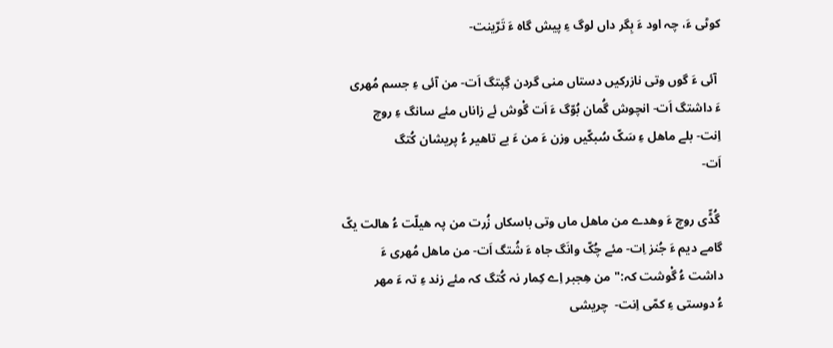کوٹی ءَ، چہ اود ءَ بِگر داں لوگ ءِ پیش گاه ءَ تَرّینت-

 آئی ءَ گوں وتی نازرکیں دستاں منی گردن گِپتگ اَت- من آئی ءِ جسم مُهری
ءَ داشتگ اَت- انچوش گُمان بُوّگ ءَ اَت گْوش ئے زاناں مئے سانگ ءِ روچ
اِنت- بلے ماهل ءِ سَکّ سُبکّیں وزن ءَ من ءَ بے تاهیر ءُ پریشان کُتگ
اَت-

 گُڈّی روچ ءَ وهدے من ماهل ماں وتی باسکاں زُرت من پہ هیلّت ءُ هالت یکّ
گامے دیم ءَ جُنز اِت- مئے چُکّ وانَگ جاه ءَ شُتگ اَت- من ماهل مُهری ءَ
داشت ءُ گْوشت کہ:"من هِجبر اِے کِمار نہ کُتگ کہ مئے زند ءِ تہ ءَ مهر
ءُ دوستی ءِ کمّی اِنت-  چریشی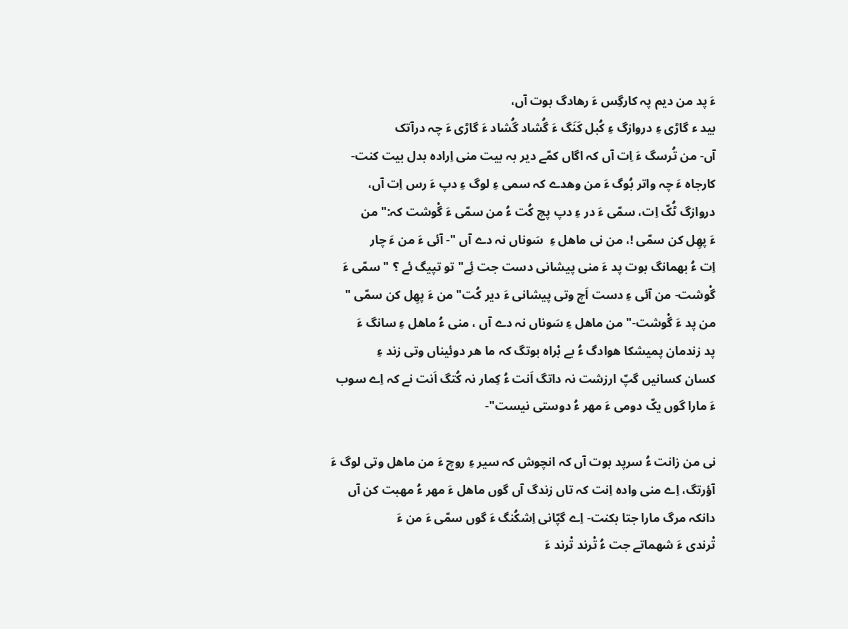ءَ پد من دیم پہ کارگِس ءَ رهادگ بوت آں،
بید ء گاڑی ءِ دروازگ ءِ کُبل کَنَگ ءَ گُشاد گُشاد ءَ گاڑی ءَ چہ درآتک
آں- من تُرسگ ءَ اِت آں کہ اگاں کمّے دیر بہ بیت منی اِراده بدل بیت کنت-
کارجاه ءَ چہ واتر بُوگ ءَ من وهدے کہ سمی ءِ لوگ ءِ دپ ءَ رس اِت آں،
دروازگ ٹُکّ اِت، سمّی ءَ در ءِ دپ پچ کُت ءُ من سمّی ءَ گْوشت کہ:" من
ءَ پهِل کن سمّی !، من نی ماهل ءِ  سَوناں نہ دے آں "- آئی ءَ من ءَ چار
اِت ءُ بهمانگ بوت پد ءَ منی پیشانی دست جت ئِے"تو تپیگ ئے ؟ " سمّی ءَ
گْوشت- من آئی ءِ دست اَچ وتی پیشانی ءَ دیر کُت" من ءَ پهِل کن سمّی "
من پد ءَ گْوشت-" من ماهل ءِ سَوناں نہ دے آں ، منی ءُ ماهل ءِ سانگ ءَ
پد زندمان پمیشکا هوادگ ءُ بے بْراه بوتگ کہ ما هر دوئیناں وتی زند ءِ
کسان کسانیں گپّ ارزشت نہ داتگ اَنت ءُ کِمار نہ کُتگ اَنت نے کہ اِے سوب
ءَ مارا گوں یکّ دومی ءَ مهر ءُ دوستی نیست"-

نی من زانت ءُ سرپد بوت آں کہ انچوش کہ سیر ءِ روچ ءَ من ماهل وتی لوگ ءَ
آؤرتگ، اِے منی واده اِنت کہ تاں زندگ آں گوں ماهل ءَ مهر ءُ مهبت کن آں
دانکہ مرگ مارا جتا بکنت- اِے گپّانی اِشکُنگ ءَ گوں سمّی ءَ من ءَ
تْرندی ءَ شهماتے جت ءُ تْرند تْرند ءَ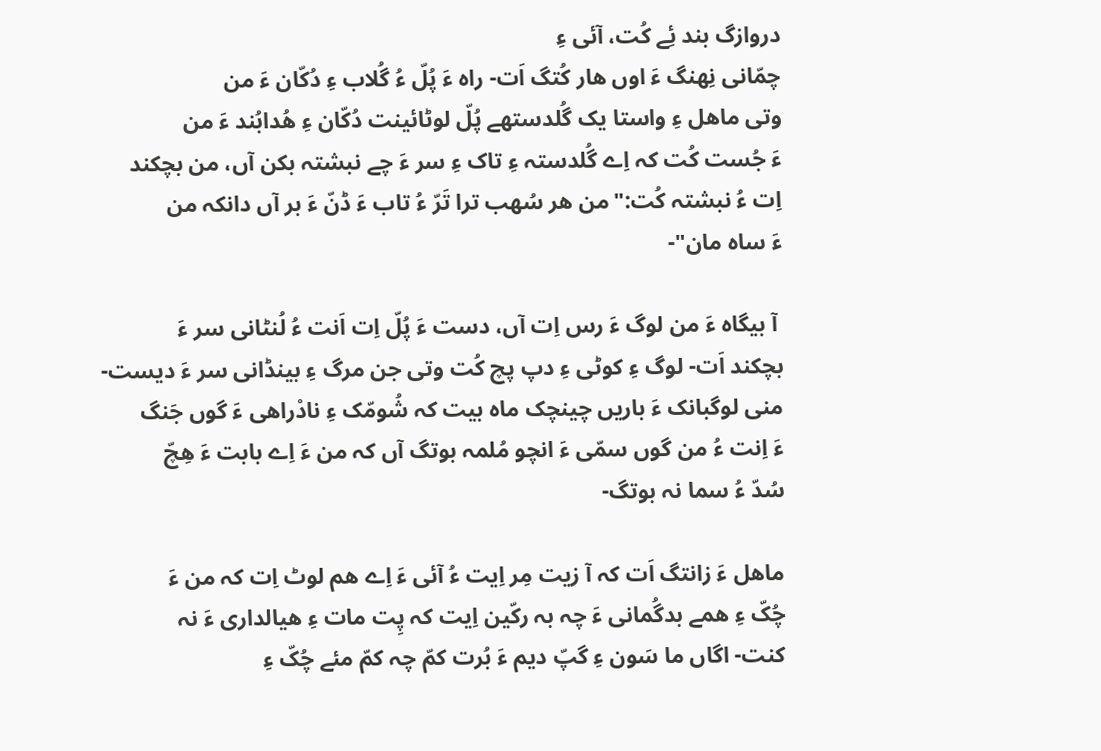دروازگ بند ئِے کُت، آئی ءِ
چمّانی نِهنگ ءَ اوں هار کُتگ اَت- راه ءَ پُلّ ءُ گُلاب ءِ دُکّان ءَ من
وتی ماهل ءِ واستا یک گُلدستهے پُلّ لوٹائینت دُکّان ءِ هُدابُند ءَ من
ءَ جُست کُت کہ اِے گُلدستہ ءِ تاک ءِ سر ءَ چے نبشتہ بکن آں، من بچکند
اِت ءُ نبشتہ کُت:"من هر سُهب ترا تَرّ ءُ تاب ءَ ڈنّ ءَ بر آں دانکہ من
ءَ ساه مان"-

 آ بیگاه ءَ من لوگ ءَ رس اِت آں، دست ءَ پُلّ اِت اَنت ءُ لُنٹانی سر ءَ
بچکند اَت- لوگ ءِ کوٹی ءِ دپ پچ کُت وتی جن مرگ ءِ بینڈانی سر ءَ دیست-
منی لوگبانک ءَ باریں چینچک ماه بیت کہ شُومّک ءِ نادْراهی ءَ گوں جَنگ
ءَ اِنت ءُ من گوں سمّی ءَ انچو مُلمہ بوتگ آں کہ من ءَ اِے بابت ءَ هِچّ
سُدّ ءُ سما نہ بوتگ-

ماهل ءَ زانتگ اَت کہ آ زیت مِر اِیت ءُ آئی ءَ اِے هم لوٹ اِت کہ من ءَ
چُکّ ءِ همے بدگُمانی ءَ چہ بہ رکّین اِیت کہ پِت مات ءِ هیالداری ءَ نہ
کنت- اگاں ما سَون ءِ گپّ دیم ءَ بُرت کمّ چہ کمّ مئے چُکّ ءِ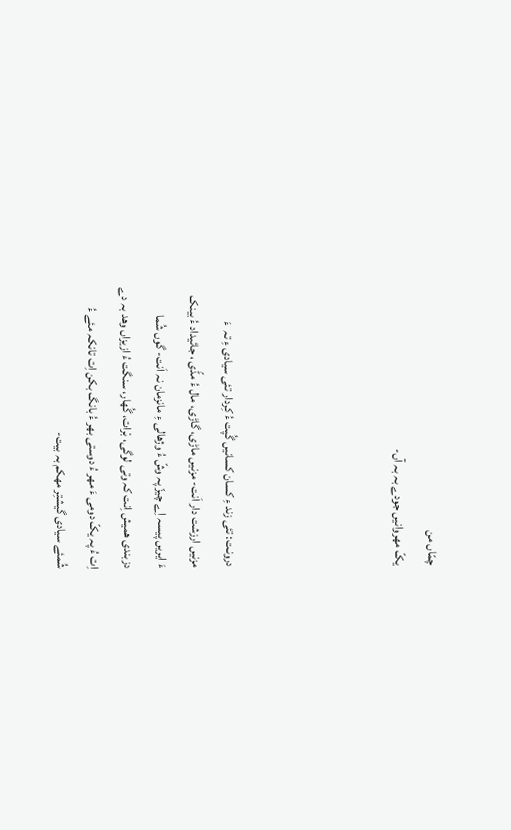چمّاں من
یکّ مهروانیں جودے بہ بہ آں-




درونـت: تئی زند ءِ کسان کسانیں گُپت ءُ کِردار تئی سیادی ءِ تہ  ءَ
مزنیں ارزشت دار اَنت- مزنیں ماڑی، گاڑی، مال ءُ مڈّی ، جائیداد ءُ بینک
ءَ ایریں پیسہ اِے چیزّ پہ وشّ ءُ وژهالی ءِ مانزمان نہ اَنت- گوں شُما
دزبندی همیش اِنت کہ وتی لوگی، بْرات، گُهار، سنگت ءُ ازیزاں وهد بہ دے
اِت ءُ پہ یکّ دومی ءَ مهر ءُ دوستی بهر ءُ بانگ بکن اِت تانکہ مئے ءُ
شُمئے سیادی گیشتِر مهکم بہ بیت-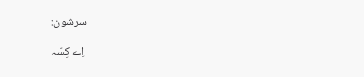سرشون:

 اِے کِسّہ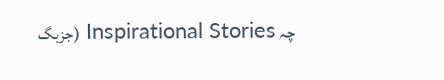چہ Inspirational Stories (جزبگ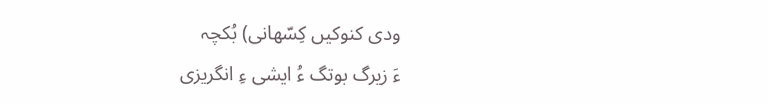ودی کنوکیں کِسّهانی) بُکچہ
ءَ زیرگ بوتگ ءُ ایشی ءِ انگریزی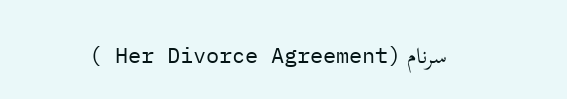سرنام (Her Divorce Agreement )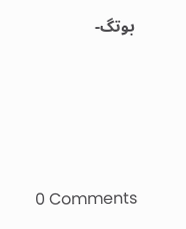بوتگ-




0 Comments